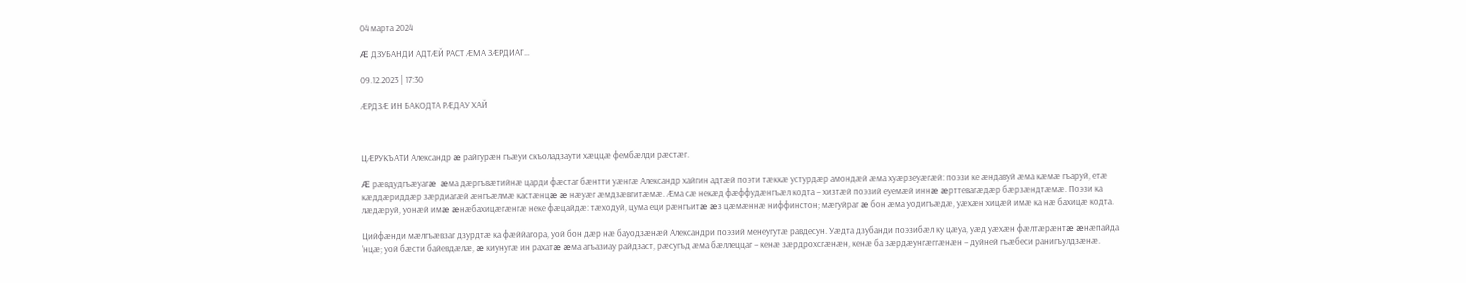04 марта 2024

Æ ДЗУБАНДИ АДТÆЙ РАСТ ÆМА ЗÆРДИАГ…

09.12.2023 | 17:30

ÆРДЗÆ ИН БАКОДТА РÆДАУ ХАЙ



ЦÆРУКЪАТИ Александр æ райгурæн гъæуи скъоладзаути хæццæ фембæлди рæстæг.

Æ рæвдудгъæуагæ  æма дæргъвæтийнæ царди фæстаг бæнтти уæнгæ Александр хайгин адтæй поэти тæккæ устурдæр амондæй æма хуæрзеуæгæй: поэзи ке æндавуй æма кæмæ гъаруй, етæ кæддæриддæр зæрдиагæй æнгъæлмæ кастæнцæ æ нæуæг æмдзæвгитæмæ. Æма сæ некæд фæффудæнгъæл кодта – хизтæй поэзий еуемæй иннæ æрттевагæдæр бæрзæндтæмæ. Поэзи ка лæдæруй, уонæй имæ æнæбахицæгæнгæ неке фæцайдæ: тæходуй, цума еци рæнгъитæ æз цæмæннæ ниффинстон; мæгуйраг æ бон æма уодигъæдæ, уæхæн хицæй имæ ка нæ бахицæ кодта.

Цийфæнди мæлгъæвзаг дзурдтæ ка фæййагора, уой бон дæр нæ бауодзæнæй Александри поэзий менеугутæ равдесун. Уæдта дзубанди поэзибæл ку цæуа, уæд уæхæн фæлтæрæнтæ æнæпайда ’нцæ; уой бæсти байевдæлæ, æ киунугæ ин рахатæ æма агъазиау райдзаст, рæсугъд æма бæллеццаг – кенæ зæрдрохсгæнæн, кенæ ба зæрдæунгæггæнæн – дуйней гъæбеси ранигъулдзæнæ.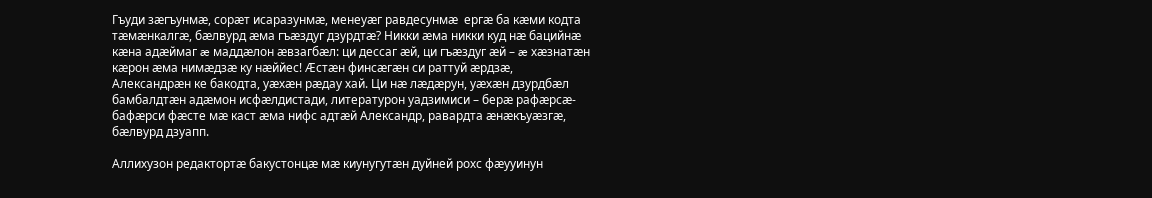Гъуди зæгъунмæ, сорæт исаразунмæ, менеуæг равдесунмæ  ергæ ба кæми кодта тæмæнкалгæ, бæлвурд æма гъæздуг дзурдтæ? Никки æма никки куд нæ бацийнæ кæна адæймаг æ маддæлон æвзагбæл: ци дессаг æй, ци гъæздуг æй – æ хæзнатæн кæрон æма нимæдзæ ку нæййес! Æстæн финсæгæн си раттуй æрдзæ, Александрæн ке бакодта, уæхæн рæдау хай. Ци нæ лæдæрун, уæхæн дзурдбæл бамбалдтæн адæмон исфæлдистади, литературон уадзимиси – берæ рафæрсæ-бафæрси фæсте мæ каст æма нифс адтæй Александр, равардта æнæкъуæзгæ, бæлвурд дзуапп.

Аллихузон редактортæ бакустонцæ мæ киунугутæн дуйней рохс фæууинун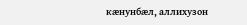кæнунбæл, аллихузон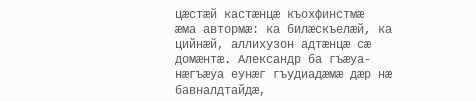цæстæй кастæнцæ къохфинстмæ æма автормæ: ка билæскъелæй, ка цийнæй, аллихузон адтæнцæ сæ домæнтæ. Александр ба гъæуа-нæгъæуа еунæг гъудиадæмæ дæр нæ бавналдтайдæ,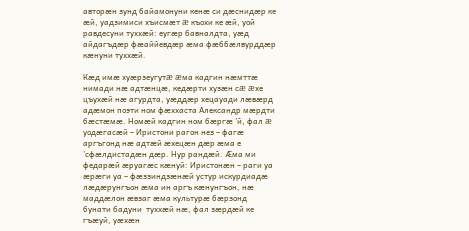авторæн зунд байамонуни кенæ си дæснидæр ке æй, уадзимиси хъисмæт æ къохи ке æй, уой равдесуни туххæй: еугæр бавналдта, уæд айдагъдæр фæаййевдæр æма фæббæлвурддæр кæнуни туххæй.

Кæд имæ хуæрзеугутæ æма кадгин нæмттæ нимади нæ адтæнцæ, кедæрти хузæн сæ æхе цъухæй нæ агурдта, уæддæр хецауади лæвæрд адæмон поэти ном фæххаста Александр мæрдти бæстæмæ. Номæй кадгин ном бæргæ ’й, фал æ уодæгасæй – Иристони рагон нез – фагæ аргъгонд нæ адтæй æхецæн дæр æма е ’сфæлдистадæн дæр. Нур рандæй. Æма ми федарæй æруагæс кæнуй: Иристонæн – раги уа æрæги уа – фæззиндзæнæй устур искурдиадæ лæдæрунгъон æма ин аргъ кæнунгъон, нæ маддæлон æвзаг æма культурæ бæрзонд бунати бадуни  туххæй нæ, фал зæрдæй ке гъæуй, уæхæн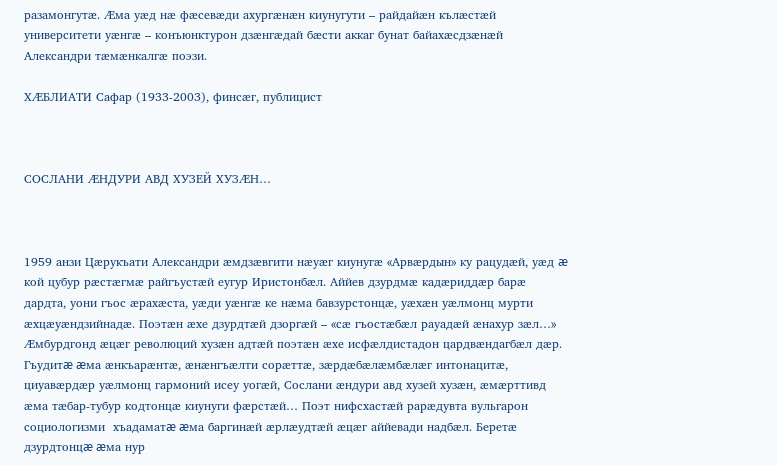разамонгутæ. Æма уæд нæ фæсевæди ахургæнæн киунугути – райдайæн кълæстæй университети уæнгæ – конъюнктурон дзæнгæдай бæсти аккаг бунат байахæсдзæнæй Александри тæмæнкалгæ поэзи.

ХÆБЛИАТИ Сафар (1933-2003), финсæг, публицист



СОСЛАНИ ÆНДУРИ АВД ХУЗЕЙ ХУЗÆН…



1959 анзи Цæрукъати Александри æмдзæвгити нæуæг киунугæ «Арвæрдын» ку рацудæй, уæд æ кой цубур рæстæгмæ райгъустæй еугур Иристонбæл. Аййев дзурдмæ кадæриддæр барæ дардта, уони гъос æрахæста, уæди уæнгæ ке нæма бавзурстонцæ, уæхæн уæлмонц мурти æхцæуæндзийнадæ. Поэтæн æхе дзурдтæй дзоргæй – «сæ гъостæбæл рауадæй æнахур зæл…» Æмбурдгонд æцæг революций хузæн адтæй поэтæн æхе исфæлдистадон цардвæндагбæл дæр. Гъудитæ æма æнкъарæнтæ, æнæнгъæлти сорæттæ, зæрдæбæлæмбæлæг интонацитæ, циуавæрдæр уæлмонц гармоний исеу уогæй, Сослани æндури авд хузей хузæн, æмæрттивд æма тæбар-тубур кодтонцæ киунуги фæрстæй… Поэт нифсхастæй рарæдувта вульгарон социологизми  хъадаматæ æма баргинæй æрлæудтæй æцæг аййевади надбæл. Беретæ дзурдтонцæ æма нур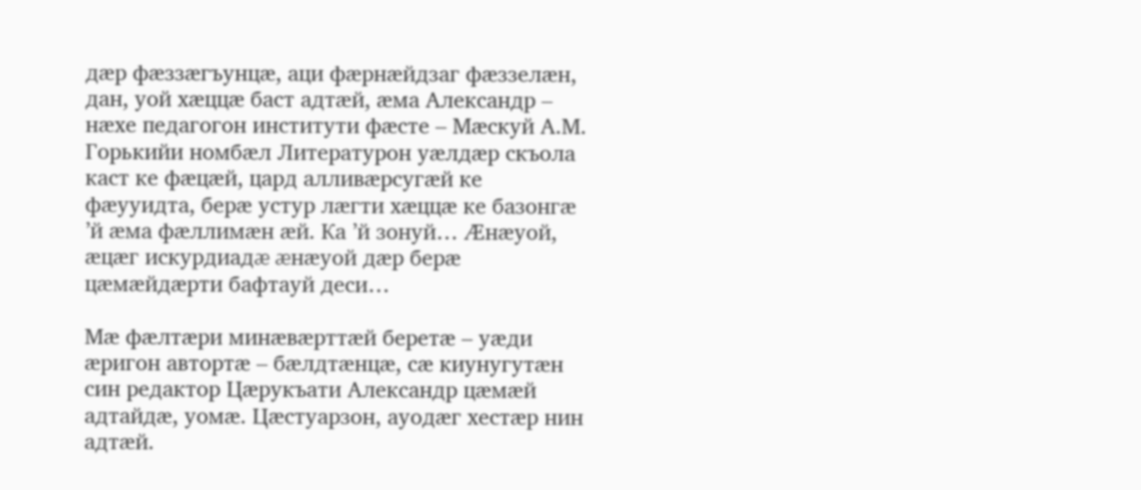дæр фæззæгъунцæ, аци фæрнæйдзаг фæззелæн, дан, уой хæццæ баст адтæй, æма Александр – нæхе педагогон институти фæсте – Мæскуй А.М. Горькийи номбæл Литературон уæлдæр скъола каст ке фæцæй, цард алливæрсугæй ке фæууидта, берæ устур лæгти хæццæ ке базонгæ ’й æма фæллимæн æй. Ка ’й зонуй… Æнæуой, æцæг искурдиадæ æнæуой дæр берæ цæмæйдæрти бафтауй деси…

Мæ фæлтæри минæвæрттæй беретæ – уæди æригон автортæ – бæлдтæнцæ, сæ киунугутæн син редактор Цæрукъати Александр цæмæй адтайдæ, уомæ. Цæстуарзон, ауодæг хестæр нин адтæй.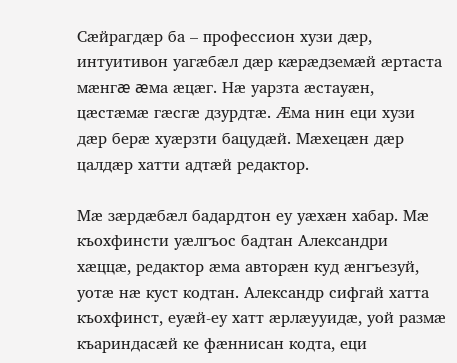Сæйрагдæр ба – профессион хузи дæр, интуитивон уагæбæл дæр кæрæдземæй æртаста мæнгæ æма æцæг. Нæ уарзта æстауæн, цæстæмæ гæсгæ дзурдтæ. Æма нин еци хузи дæр берæ хуæрзти бацудæй. Мæхецæн дæр цалдæр хатти адтæй редактор.

Мæ зæрдæбæл бадардтон еу уæхæн хабар. Мæ къохфинсти уæлгъос бадтан Александри хæццæ, редактор æма авторæн куд æнгъезуй, уотæ нæ куст кодтан. Александр сифгай хатта къохфинст, еуæй-еу хатт æрлæууидæ, уой размæ къариндасæй ке фæннисан кодта, еци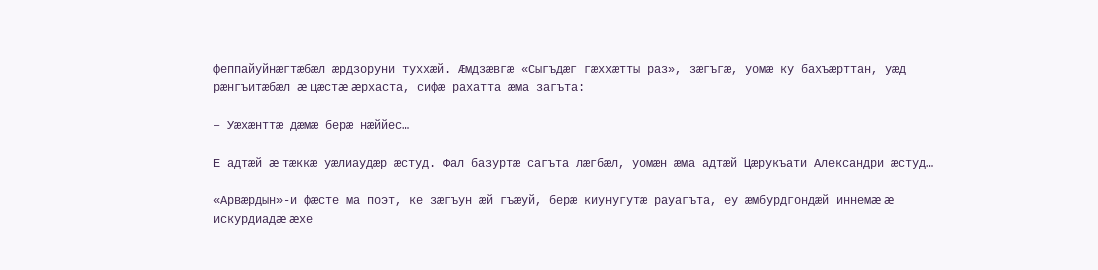феппайуйнæгтæбæл æрдзоруни туххæй. Æмдзæвгæ «Сыгъдæг гæххæтты раз», зæгъгæ, уомæ ку бахъæрттан, уæд рæнгъитæбæл æ цæстæ æрхаста, сифæ рахатта æма загъта:

– Уæхæнттæ дæмæ берæ нæййес…

Е адтæй æ тæккæ уæлиаудæр æстуд. Фал базуртæ сагъта лæгбæл, уомæн æма адтæй Цæрукъати Александри æстуд…

«Арвæрдын»-и фæсте ма поэт, ке зæгъун æй гъæуй, берæ киунугутæ рауагъта, еу æмбурдгондæй иннемæ æ искурдиадæ æхе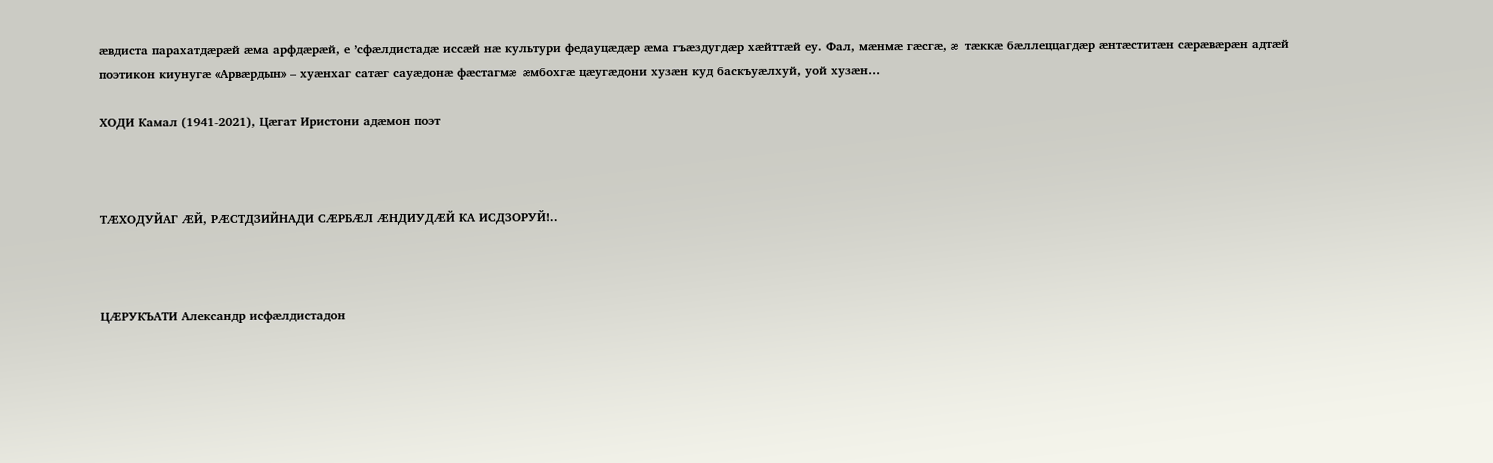æвдиста парахатдæрæй æма арфдæрæй, е ’сфæлдистадæ иссæй нæ культури федауцæдæр æма гъæздугдæр хæйттæй еу. Фал, мæнмæ гæсгæ, æ тæккæ бæллеццагдæр æнтæститæн сæрæвæрæн адтæй поэтикон киунугæ «Арвæрдын» – хуæнхаг сатæг сауæдонæ фæстагмæ æмбохгæ цæугæдони хузæн куд баскъуæлхуй, уой хузæн…

ХОДИ Камал (1941-2021), Цæгат Иристони адæмон поэт



ТÆХОДУЙАГ ÆЙ, РÆСТДЗИЙНАДИ СÆРБÆЛ ÆНДИУДÆЙ КА ИСДЗОРУЙ!..



ЦÆРУКЪАТИ Александр исфæлдистадон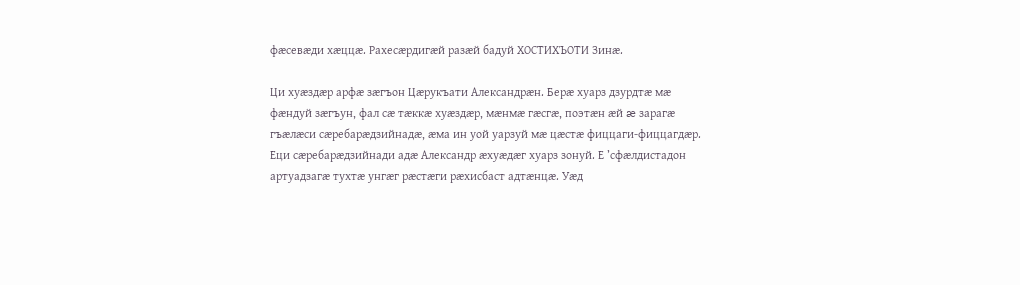фæсевæди хæццæ. Рахесæрдигæй разæй бадуй ХОСТИХЪОТИ Зинæ.

Ци хуæздæр арфæ зæгъон Цæрукъати Александрæн. Берæ хуарз дзурдтæ мæ фæндуй зæгъун, фал сæ тæккæ хуæздæр, мæнмæ гæсгæ, поэтæн æй æ зарагæ гъæлæси сæребарæдзийнадæ, æма ин уой уарзуй мæ цæстæ фиццаги-фиццагдæр. Еци сæребарæдзийнади адæ Александр æхуæдæг хуарз зонуй. Е ’сфæлдистадон артуадзагæ тухтæ унгæг рæстæги рæхисбаст адтæнцæ. Уæд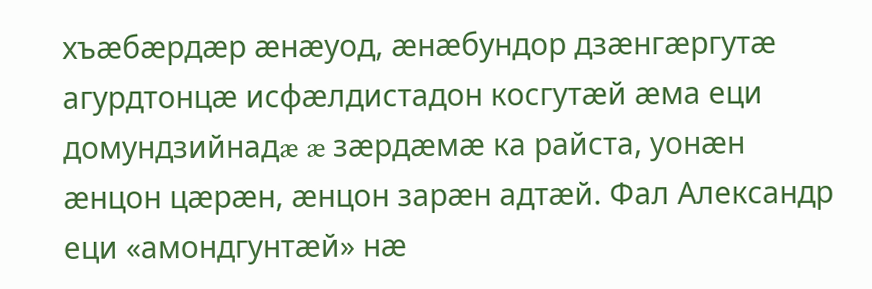хъæбæрдæр æнæуод, æнæбундор дзæнгæргутæ агурдтонцæ исфæлдистадон косгутæй æма еци домундзийнадæ æ зæрдæмæ ка райста, уонæн æнцон цæрæн, æнцон зарæн адтæй. Фал Александр еци «амондгунтæй» нæ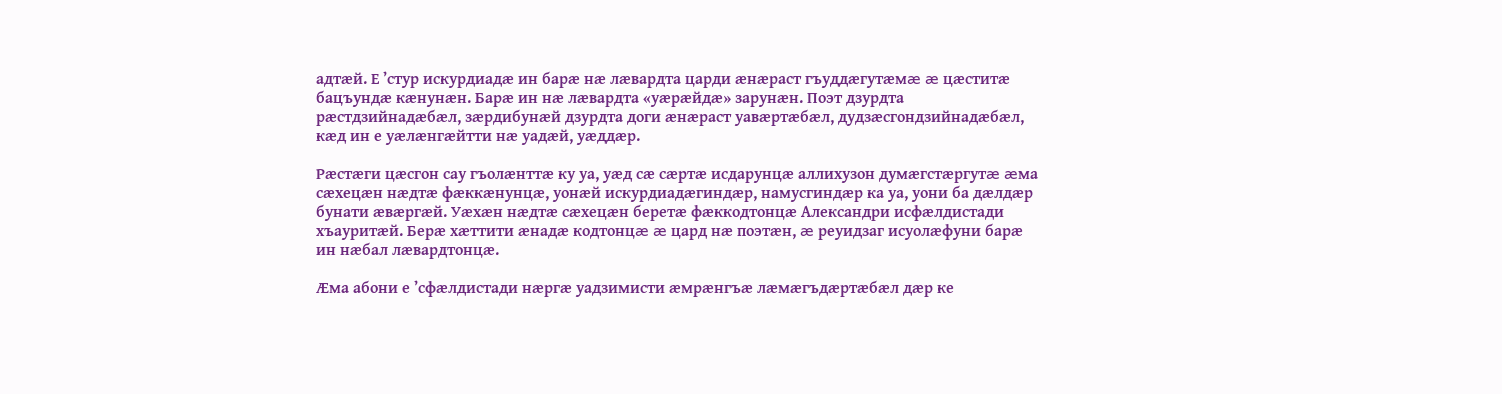адтæй. Е ’стур искурдиадæ ин барæ нæ лæвардта царди æнæраст гъуддæгутæмæ æ цæститæ бацъундæ кæнунæн. Барæ ин нæ лæвардта «уæрæйдæ» зарунæн. Поэт дзурдта рæстдзийнадæбæл, зæрдибунæй дзурдта доги æнæраст уавæртæбæл, дудзæсгондзийнадæбæл, кæд ин е уæлæнгæйтти нæ уадæй, уæддæр.

Рæстæги цæсгон сау гъолæнттæ ку уа, уæд сæ сæртæ исдарунцæ аллихузон думæгстæргутæ æма сæхецæн нæдтæ фæккæнунцæ, уонæй искурдиадæгиндæр, намусгиндæр ка уа, уони ба дæлдæр бунати æвæргæй. Уæхæн нæдтæ сæхецæн беретæ фæккодтонцæ Александри исфæлдистади хъауритæй. Берæ хæттити æнадæ кодтонцæ æ цард нæ поэтæн, æ реуидзаг исуолæфуни барæ ин нæбал лæвардтонцæ.

Æма абони е ’сфæлдистади нæргæ уадзимисти æмрæнгъæ лæмæгъдæртæбæл дæр ке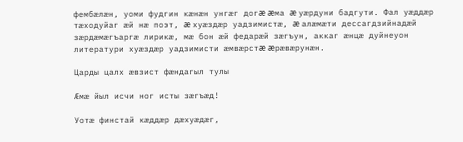фембæлæн, уоми фудгин кæнæн унгæг догæ æма æ уæрдуни бадгути. Фал уæддæр тæходуйаг æй нæ поэт, æ хуæздæр уадзимистæ, æ алæмæти дессагдзийнадæй зæрдæмæгъаргæ лирикæ, мæ бон æй федарæй зæгъун, аккаг æнцæ дуйнеуон литератури хуæздæр уадзимисти æмвæрстæ æрæвæрунæн.

Царды цалх æвзист фæндагыл тулы

Æмæ йыл исчи ног исты зæгъæд!

Уотæ финстай кæддæр дæхуæдæг,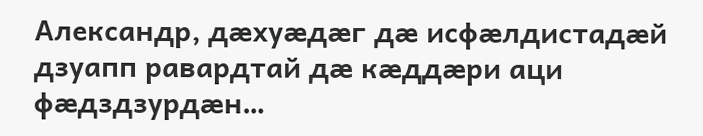Александр, дæхуæдæг дæ исфæлдистадæй дзуапп равардтай дæ кæддæри аци фæдздзурдæн…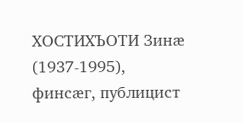ХОСТИХЪОТИ Зинæ (1937-1995), финсæг, публицист